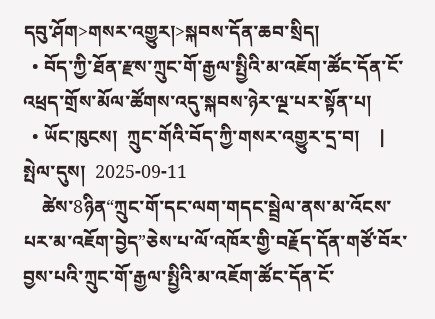དབུ་ཤོག>གསར་འགྱུར།>སྐབས་དོན་ཆབ་སྲིད།
  • བོད་ཀྱི་ཐོན་རྫས་ཀྲུང་གོ་རྒྱལ་སྤྱིའི་མ་འཇོག་ཚོང་དོན་ངོ་འཕྲད་གྲོས་མོལ་ཚོགས་འདུ་སྐབས་ཉེར་ལྔ་པར་སྟོན་པ།
  • ཡོང་ཁུངས།  ཀྲུང་གོའི་བོད་ཀྱི་གསར་འགྱུར་དྲ་བ།    |     སྤེལ་དུས།  2025-09-11
    ཚེས་8ཉིན“ཀྲུང་གོ་དང་ལག་གདང་སྦྲེལ་ནས་མ་འོངས་པར་མ་འཇོག་བྱེད”ཅེས་པ་ལོ་འཁོར་གྱི་བརྗོད་དོན་གཙོ་བོར་བྱས་པའི་ཀྲུང་གོ་རྒྱལ་སྤྱིའི་མ་འཇོག་ཚོང་དོན་ངོ་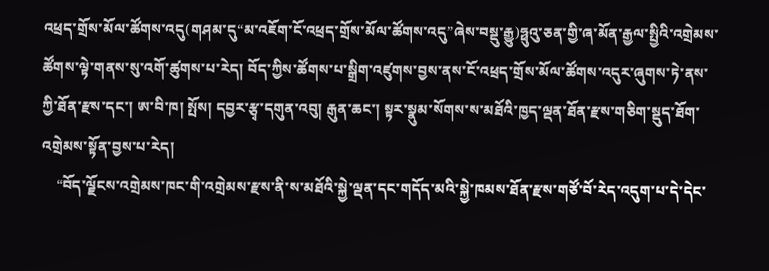འཕྲད་གྲོས་མོལ་ཚོགས་འདུ(གཤམ་དུ“མ་འཇོག་ངོ་འཕྲད་གྲོས་མོལ་ཚོགས་འདུ”ཞེས་བསྡུ་རྒྱུ)ཧྥུའུ་ཅན་གྱི་ཞ་མོན་རྒྱལ་སྤྱིའི་འགྲེམས་ཚོགས་ལྟེ་གནས་སུ་འགོ་ཚུགས་པ་རེད། བོད་ཀྱིས་ཚོགས་པ་སྒྲིག་འཛུགས་བྱས་ནས་ངོ་འཕྲད་གྲོས་མོལ་ཚོགས་འདུར་ཞུགས་ཏེ་ནས་ཀྱི་ཐོན་རྫས་དང་། ཨ་བི་ཁ། སྤོས། དབྱར་རྩྭ་དགུན་འབུ། རྒུན་ཆང་། སྟར་སྣུམ་སོགས་ས་མཐོའི་ཁྱད་ལྡན་ཐོན་རྫས་གཅིག་སྡུད་ཐོག་འགྲེམས་སྟོན་བྱས་པ་རེད།
    “བོད་ལྗོངས་འགྲེམས་ཁང་གི་འགྲེམས་རྫས་ནི་ས་མཐོའི་སྐྱེ་ལྡན་དང་གདོད་མའི་སྐྱེ་ཁམས་ཐོན་རྫས་གཙོ་བོ་རེད་འདུག་པ་དེ་དེང་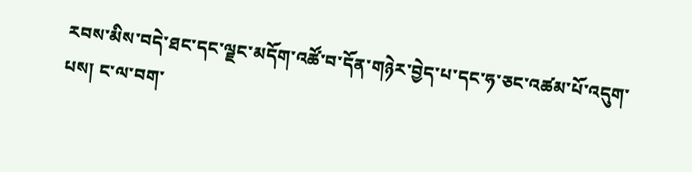རབས་མིས་བདེ་ཐང་དང་ལྗང་མདོག་འཚོ་བ་དོན་གཉེར་བྱེད་པ་དང་ཧ་ཅང་འཚམ་པོ་འདུག་པས། ང་ལ་བག་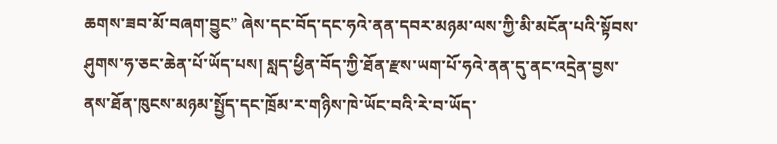ཆགས་ཟབ་མོ་བཞག་བྱུང” ཞེས་དང་བོད་དང་ཧའེ་ནན་དབར་མཉམ་ལས་ཀྱི་མི་མངོན་པའི་སྟོབས་ཤུགས་ཧ་ཅང་ཆེན་པོ་ཡོད་པས། སླད་ཕྱིན་བོད་ཀྱི་ཐོན་རྫས་ཡག་པོ་ཧའེ་ནན་དུ་ནང་འདྲེན་བྱས་ནས་ཐོན་ཁུངས་མཉམ་སྤྱོད་དང་ཁྲོམ་ར་གཉིས་ཁེ་ཡོང་བའི་རེ་བ་ཡོད་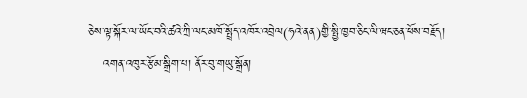ཅེས་ལྟ་སྐོར་ལ་ཡོང་བའི་ཚའེ་ཀྲི་ལང་མཁོ་སྤྲོད་འཁོར་འབྲེལ(ཧའེ་ནན)གྱི་སྤྱི་ཁྱབ་ཅིང་ལི་ཝང་ཅན་ཕོས་བརྗོད།
    འགན་འཁུར་རྩོམ་སྒྲིག་པ། ནོར་བུ་གཡུ་སྒྲོན།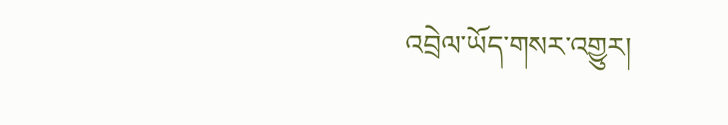འབྲེལ་ཡོད་གསར་འགྱུར།